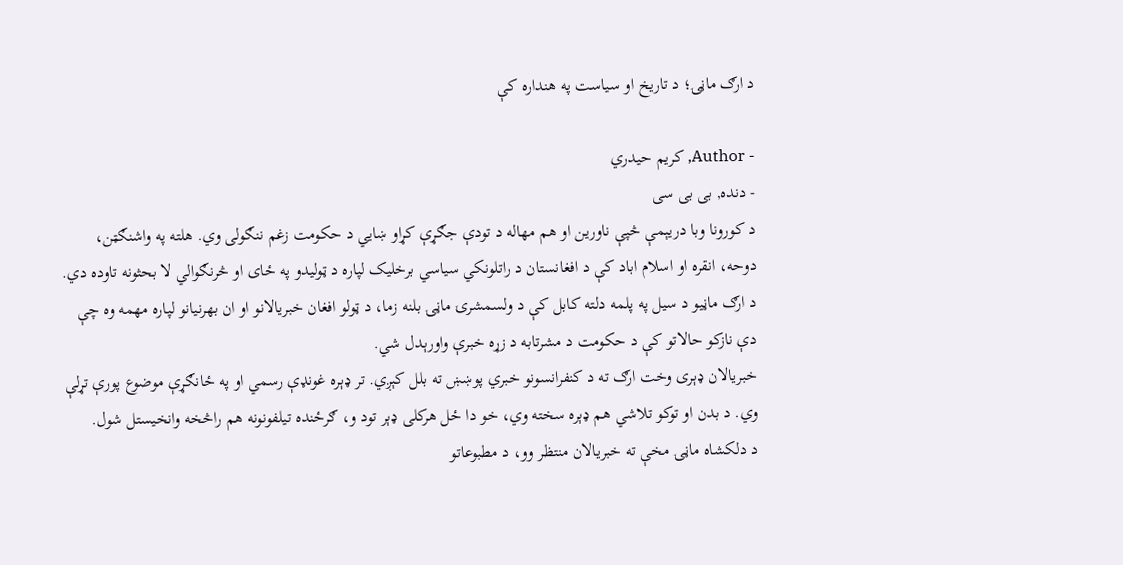د ارګ ماڼۍ؛ د تاریخ او سیاست په هنداره کې

- Author, کریم حیدري
- دنده, بی بی سی
د کورونا وبا دریېمې څپې ناورین او هم مهاله د تودې جګړې کړاو ښایي د حکومت زغم ننګولی وي. هلته په واشنګټن، دوحه، انقره او اسلام اباد کې د افغانستان د راتلونکي سیاسي برخلیک لپاره د ټوليدو په ځای او څرنګوالي لا بحثونه تاوده دي.
د ارګ ماڼیو د سیل په پلمه دلته کابل کې د ولسمشرۍ ماڼۍ بلنه زما، د ټولو افغان خبریالانو او ان بهرنیانو لپاره مهمه وه چې دې نازکو حالاتو کې د حکومت د مشرتابه د زړه خبرې واورېدل شي.
خبریالان ډېری وخت ارګ ته د کنفرانسونو خبري پوښښ ته بلل کېږي. تر ډېره غونډې رسمي او په ځانګړې موضوع پورې تړلې وي. د بدن او توکو تلاشي هم ډېره سخته وي، خو دا ځل هرکلی ډېر تود و، ګرځنده تیلفونونه هم راڅخه وانخیستل شول.
د دلکشاه ماڼۍ مخې ته خبریالان منتظر وو، د مطبوعاتو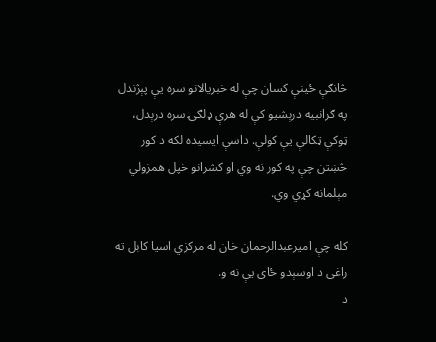څانګې ځینې کسان چې له خبریالانو سره یې پېژندل په ګرانبیه درېشیو کې له هرې ډلګۍ سره درېدل، ټوکې ټکالې یې کولې. داسې ایسیده لکه د کور څښتن چې په کور نه وي او کشرانو خپل همزولي مېلمانه کړي وي.

کله چې امیرعبدالرحمان خان له مرکزي اسیا کابل ته راغی د اوسېدو ځای یې نه و.
د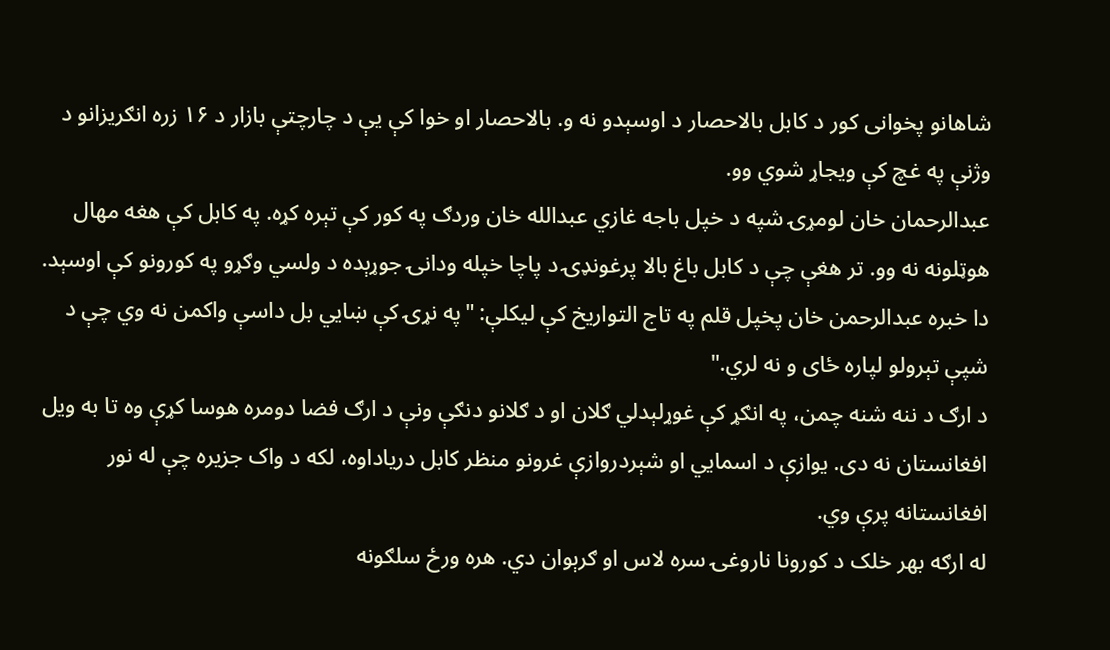شاهانو پخوانی کور د کابل بالاحصار د اوسېدو نه و. بالاحصار او خوا کې یې د چارچتې بازار د ۱۶ زره انګریزانو د وژنې په غچ کې ویجاړ شوي وو.
عبدالرحمان خان لومړۍ شپه د خپل باجه غازي عبدالله خان وردګ په کور کې تېره کړه. په کابل کې هغه مهال هوټلونه نه وو. تر هغې چې د کابل باغ بالا پرغونډۍ د پاچا خپله ودانۍ جوړېده د ولسي وګړو په کورونو کې اوسېد.
دا خبره عبدالرحمن خان پخپل قلم په تاج التواریخ کې لیکلې: "په نړۍ کې ښایي بل داسې واکمن نه وي چې د شپې تېرولو لپاره ځای و نه لري."
د ارګ د ننه شنه چمن، په انګړ کې غوړلېدلي ګلان او د ګلانو دنګې ونې د ارګ فضا دومره هوسا کړې وه تا به ویل افغانستان نه دی. یوازې د اسمایي او شېردروازې غرونو منظر کابل دریاداوه، لکه د واک جزیره چې له نور افغانستانه پرې وي.
له ارګه بهر خلک د کورونا ناروغۍ سره لاس او ګرېوان دي. هره ورځ سلګونه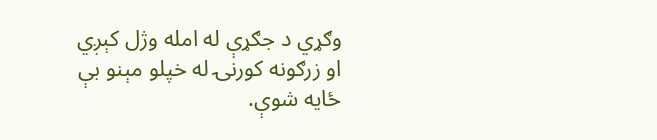وګړي د جګړې له امله وژل کېږي او زرګونه کورنۍ له خپلو مېنو بې ځایه شوې.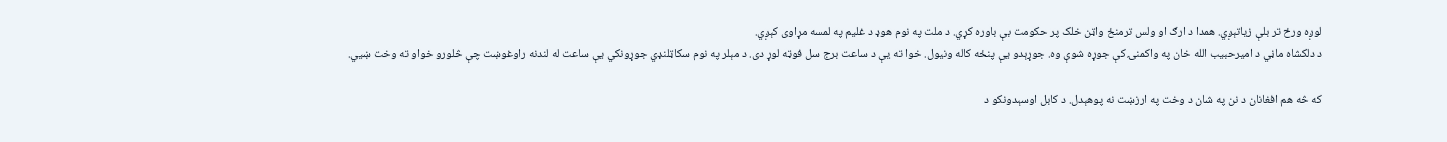لوږه ورځ تر بلې زیاتېږي. همدا د ارګ او ولس ترمنځ واټن خلک پر حکومت بې باوره کړي. د ملت په نوم هوډ د غلیم په لمسه مړاوی کېږي.
د دلکشاه ماڼي د امیرحبیب الله خان په واکمنۍ کې جوړه شوې وه. جوړېدو یې پنځه کاله ونیول. خوا ته یې د ساعت برج سل فوټه لوړ دی. د مېلر په نوم سکاټلنډي جوړونکي یې ساعت له لندنه راوغوښت چې څلورو خواو ته وخت ښیي.

که څه هم افغانان د نن په شان د وخت په ارزښت نه پوهېدل. د کابل اوسېدونکو د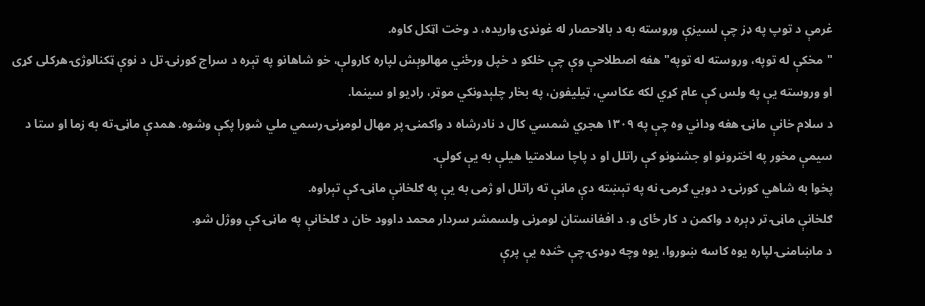غرمې د توپ په ډز چې لسیزې وروسته به د بالاحصار له غونډۍ واريده، د وخت اټکل کاوه.
"مخکې له توپه، وروسته له توپه" هغه اصطلاحې وې چې خلکو د خپل ورځني مهالوېش لپاره کارولې، خو شاهانو په تېره د سراج کورنۍ تل د نوې ټکنالوژۍ هرکلی کړی او وروسته یې په ولس کې عام کړي لکه عکاسي، ټیليفون، په بخار چلېدونکي موټر، راډیو او سینما.
د سلام خانې ماڼۍ هغه وداني وه چې په ۱۳۰۹ هجري شمسي کال د نادرشاه د واکمنۍ پر مهال لومړنۍ رسمي ملي شورا پکې وشوه. همدې ماڼۍ ته به زما او ستا د سیمې مخور په اخترونو او جشنونو کې راتلل او د پاچا سلامتیا هیلې به یې کولې.
پخوا به شاهي کورنۍ د دوبي ګرمۍ نه په تېښته دې ماڼې ته راتلل او ژمی به یې په ګلخانې ماڼۍ کې تېراوه.
ګلخانې ماڼۍ تر ډېره د واکمن د کار ځای و. د افغانستان لومړنی ولسمشر سردار محمد داوود خان د ګلخانې په ماڼۍ کې ووژل شو.
د ماښامنۍ لپاره یوه کاسه ښوروا، یوه وچه ډوډۍ چې څنډه یې پرې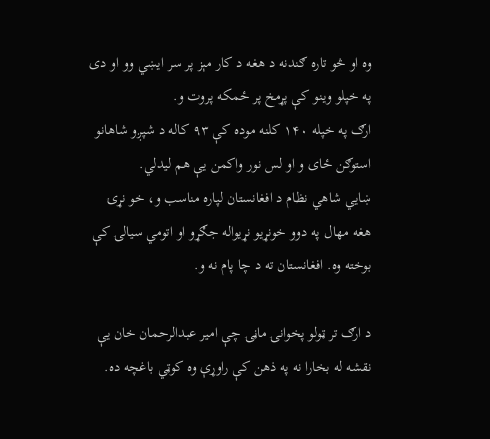وه او څو تاره ګندنه د هغه د کار مېز پر سر ایښي وو او دی په خپلو وینو کې پړمخ پر ځمکه پروت و.
ارګ په خپله ۱۴۰ کلنه موده کې ۹۳ کاله د شپږو شاهانو استوګن ځای و او لس نور واکمن یې هم لیدلي.
ښايي شاهي نظام د افغانستان لپاره مناسب و، خو نړۍ هغه مهال په دوو خونړیو نړیواله جګړو او اتومي سیالۍ کې بوخته وه. افغانستان ته د چا پام نه و.

د ارګ تر ټولو پخوانۍ ماڼۍ چې امیر عبدالرحمان خان یې نقشه له بخارا نه په ذهن کې راوړې وه کوټي باغچه ده.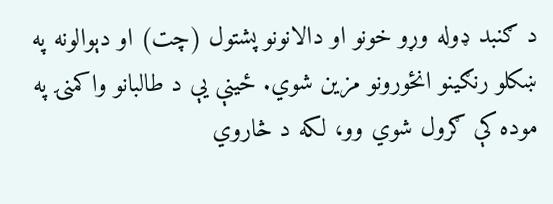د ګنبد ډوله وړو خونو او دالانونو پشتول (چت) او دېوالونه په ښکلو رنګینو انځورونو مزین شوي. ځینې یې د طالبانو واکمنۍ په موده کې ګرول شوي وو، لکه د څاروي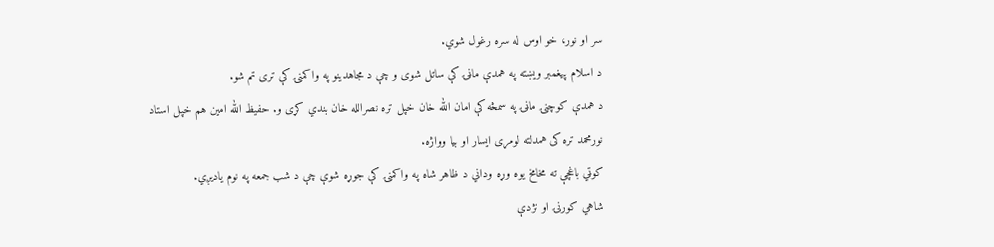سر او نور، خو اوس له سره رغول شوي.
د اسلام پیغمبر ویښته په همدې ماڼۍ کې ساتل شوی و چې د مجاهدینو په واکمنۍ کې تری تم شو.
د همدې کوچنۍ ماڼۍ په سمڅه کې امان الله خان خپل تره نصرالله خان بندي کړی و. حفیظ الله امین هم خپل استاد نورمحمد تره کی همدلته لومړی ایسار او بیا وواژه.
کوټي باغچې ته مخامخ یوه وړه وداني د ظاهر شاه په واکمنۍ کې جوړه شوې چې د شب جمعه په نوم یادیږي.
شاهي کورنۍ او نژدې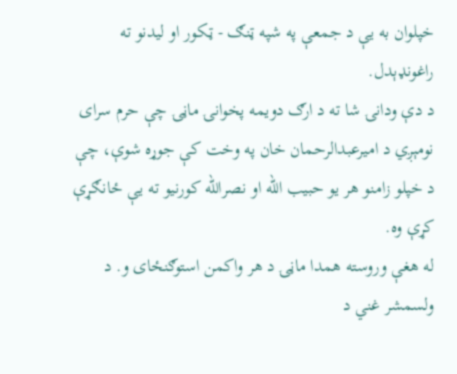خپلوان به يې د جمعې په شپه ټنګ - ټکور او لیدنو ته راغونډېدل.
د دې ودانۍ شا ته د ارګ دویمه پخوانۍ ماڼۍ چې حرم سرای نومېږي د امیرعبدالرحمان خان په وخت کې جوړه شوې، چې د خپلو زامنو هر یو حبیب الله او نصرالله کورنیو ته یې ځانګړې کړې وه.
له هغې وروسته همدا ماڼۍ د هر واکمن استوګنځای و. د ولسمشر غني د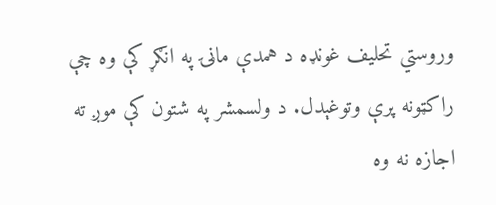وروستي تحلیف غونډه د همدې ماڼۍ په انګړ کې وه چې راکټونه پرې وتوغېدل. د ولسمشر په شتون کې موږ ته اجازه نه وه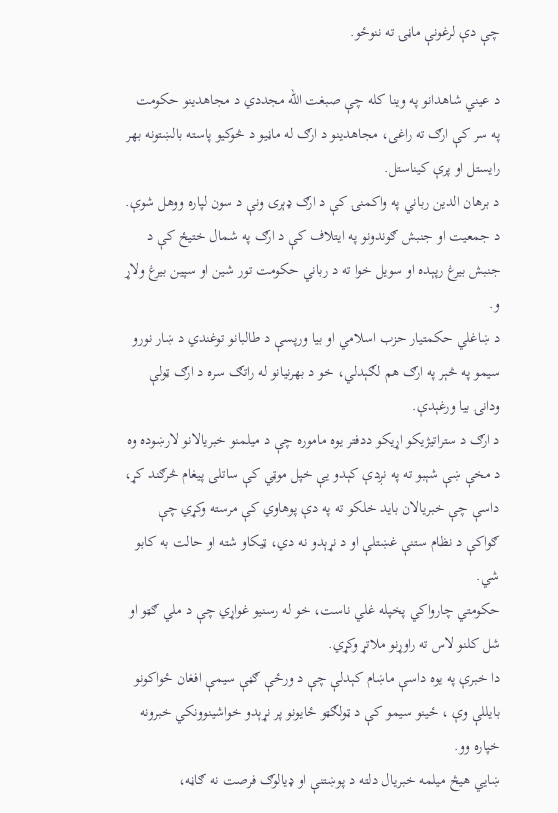چې دې لرغونې ماڼۍ ته ننوځو.

د عیني شاهدانو په وینا کله چې صبغت الله مجددي د مجاهدینو حکومت په سر کې ارګ ته راغی، مجاهدینو د ارګ له ماڼیو د څوکیو پاسته بالښتونه بهر رایستل او پرې کیناستل.
د برهان الدین رباني په واکمنۍ کې د ارګ ډېری ونې د سون لپاره ووهل شوې. د جمعیت او جنبش ګوندونو په ایتلاف کې د ارګ په شمال ختیځ کې د جنبش بیرغ رپېده او سویل خوا ته د رباني حکومت تور شین او سپین بیرغ ولاړ و.
د ښاغلي حکمتیار حزب اسلامي او بیا ورپسې د طالبانو توغندي د ښار نورو سیمو په څېر په ارګ هم لګېدلي، خو د بهرنیانو له راتګ سره د ارګ ټولې ودانۍ بیا ورغېدې.
د ارګ د ستراتيژیکو اړیکو ددفتر یوه ماموره چې د میلمنو خبریالانو لارښوده وه د مخې ښې شېبو ته په نږدې کېدو یې خپل موټي کې ساتلی پیغام څرګند کړ، داسې چې خبریالان باید خلکو ته په دې پوهاوي کې مرسته وکړي چې ګواکې د نظام ستنې غښتلې او د نړېدو نه دي، ټیکاو شته او حالت به کابو شي.
حکومتي چارواکي پخپله غلي ناست، خو له رسنیو غواړي چې د ملي ګټو او شل کلنو لاس ته راوړنو ملاتړ وکړي.
دا خبرې په یوه داسې ماښام کېدلې چې د ورځې ګڼې سیمې افغان ځواکونو بایللې وې ، ځينو سیمو کې د ټولګټو ځایونو پر نړېدو خواشینوونکي خبرونه خپاره وو.
ښايي هیڅ میلمه خبریال دلته د پوښتنې او ډیالوګ فرصت نه ګاڼه،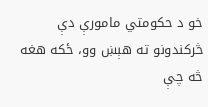خو د حکومتي مامورې دې څرکندونو ته هېښ وو، ځکه هغه څه چې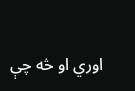اوري او څه چې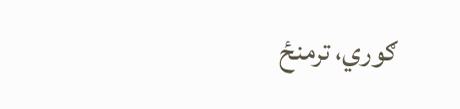ګوري، ترمنځ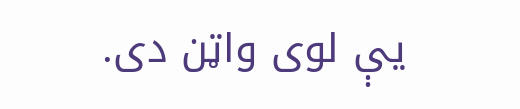یې لوی واټن دی.